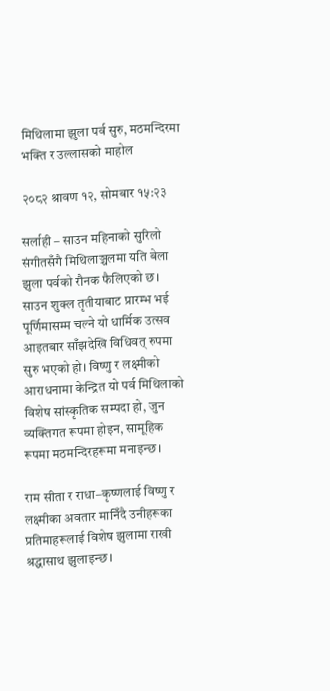मिथिलामा झुला पर्व सुरु, मठमन्दिरमा भक्ति र उल्लासको माहोल

२०८२ श्रावण १२, सोमबार १५:२३

सर्लाही – साउन महिनाको सुरिलो संगीतसँगै मिथिलाञ्चलमा यति बेला झुला पर्वको रौनक फैलिएको छ। साउन शुक्ल तृतीयाबाट प्रारम्भ भई पूर्णिमासम्म चल्ने यो धार्मिक उत्सव आइतबार साँझदेखि विधिवत् रुपमा सुरु भएको हो। विष्णु र लक्ष्मीको आराधनामा केन्द्रित यो पर्व मिथिलाको विशेष सांस्कृतिक सम्पदा हो, जुन व्यक्तिगत रूपमा होइन, सामूहिक रूपमा मठमन्दिरहरूमा मनाइन्छ।

राम सीता र राधा–कृष्णलाई विष्णु र लक्ष्मीका अवतार मानिँदै उनीहरूका प्रतिमाहरूलाई विशेष झुलामा राखी श्रद्धासाथ झुलाइन्छ।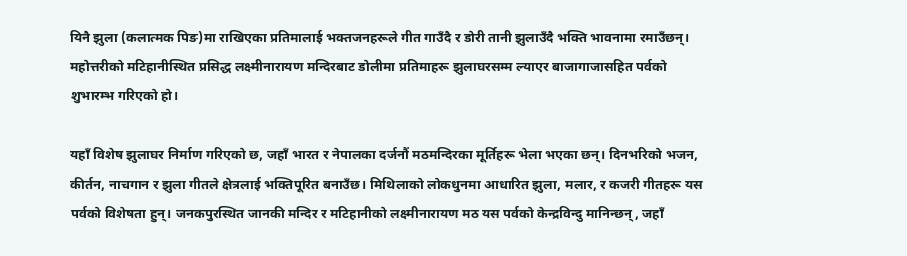यिनै झुला (कलात्मक पिङ)मा राखिएका प्रतिमालाई भक्तजनहरूले गीत गाउँदै र डोरी तानी झुलाउँदै भक्ति भावनामा रमाउँछन्। महोत्तरीको मटिहानीस्थित प्रसिद्ध लक्ष्मीनारायण मन्दिरबाट डोलीमा प्रतिमाहरू झुलाघरसम्म ल्याएर बाजागाजासहित पर्वको शुभारम्भ गरिएको हो।

यहाँ विशेष झुलाघर निर्माण गरिएको छ, जहाँ भारत र नेपालका दर्जनौं मठमन्दिरका मूर्तिहरू भेला भएका छन्। दिनभरिको भजन, कीर्तन, नाचगान र झुला गीतले क्षेत्रलाई भक्तिपूरित बनाउँछ। मिथिलाको लोकधुनमा आधारित झुला, मलार, र कजरी गीतहरू यस पर्वको विशेषता हुन्। जनकपुरस्थित जानकी मन्दिर र मटिहानीको लक्ष्मीनारायण मठ यस पर्वको केन्द्रविन्दु मानिन्छन्, जहाँ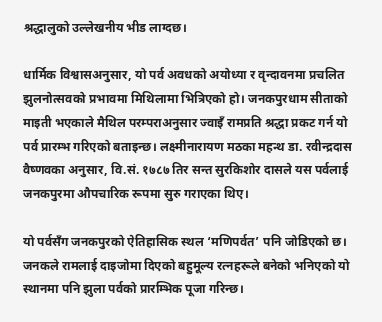श्रद्धालुको उल्लेखनीय भीड लाग्दछ।

धार्मिक विश्वासअनुसार, यो पर्व अवधको अयोध्या र वृन्दावनमा प्रचलित झुलनोत्सवको प्रभावमा मिथिलामा भित्रिएको हो। जनकपुरधाम सीताको माइती भएकाले मैथिल परम्पराअनुसार ज्वाइँ रामप्रति श्रद्धा प्रकट गर्न यो पर्व प्रारम्भ गरिएको बताइन्छ। लक्ष्मीनारायण मठका महन्थ डा. रवीन्द्रदास वैष्णवका अनुसार, वि.सं. १७८७ तिर सन्त सुरकिशोर दासले यस पर्वलाई जनकपुरमा औपचारिक रूपमा सुरु गराएका थिए।

यो पर्वसँग जनकपुरको ऐतिहासिक स्थल ‘मणिपर्वत’ पनि जोडिएको छ। जनकले रामलाई दाइजोमा दिएको बहुमूल्य रत्नहरूले बनेको भनिएको यो स्थानमा पनि झुला पर्वको प्रारम्भिक पूजा गरिन्छ।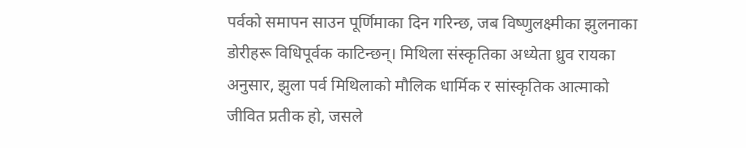पर्वको समापन साउन पूर्णिमाका दिन गरिन्छ, जब विष्णुलक्ष्मीका झुलनाका डोरीहरू विधिपूर्वक काटिन्छन्। मिथिला संस्कृतिका अध्येता ध्रुव रायका अनुसार, झुला पर्व मिथिलाको मौलिक धार्मिक र सांस्कृतिक आत्माको जीवित प्रतीक हो, जसले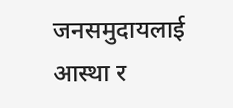जनसमुदायलाई आस्था र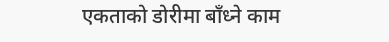एकताको डोरीमा बाँध्ने काम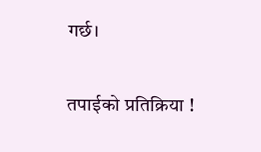गर्छ।

तपाईको प्रतिक्रिया !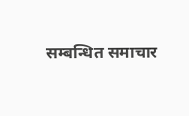सम्बन्धित समाचार